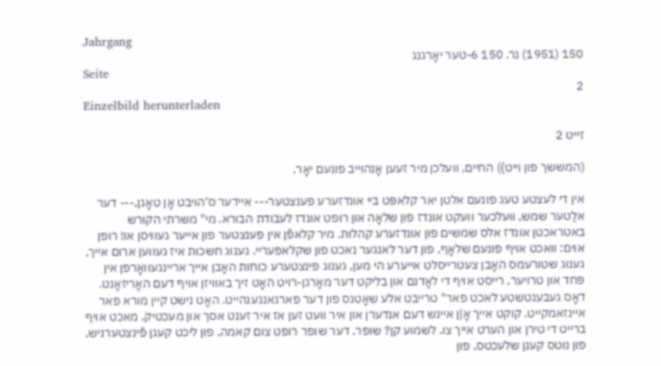Jahrgang
150 (1951) נר. 150 6-טער יאָרגנג
Seite
2
Einzelbild herunterladen

זייט 2

(המששך פון וייט}) החיים, וועלכן מיר זעען אָנהױיב פונעם יאָר.

אין די לעצטע טעג פונעם אלטן יאר קלאפּט ביי אונדזערע פענצטער--- איידער ס'הויבט אָן טאָגן,--- דער אלַטער שמש, וועלכער וועקט אונדז פון שלאָה און רופט אונדז לעבודת הבורא. מי" משרתי הקורש באטראכטן אונדז אלס שמשים פון אונדזערע קהלות. מיר קלאפֿן אין פענצטער פון אייער געוויסן או! רופן אוים: וואכט אויף פונעם שלאָף, פון דער לאנגער נאכט פון שקלאפעריי. גענוג חשכות איז געווען ארום אייך, גענוג שטורעמס האָבן צעטרייסלט אייערע הי מען, גענוג פינצטערע כוחות האָבן אייך אריינגעוואָרפן אין פּחד און טרויער, רייסט אויף די לאָדנם און בליקט דער מאָרגן-רויט האָט זיך באוויזן אויף דעם האָריזאָנט. דאָס געבענטשטע לאכט פאר" טרייבט אלע שאָטנס פון דער פארגאנגענהייט. האָט נישט קיין מורא פאר איינזאמקייט. קוקט אייך אָ|ן איינש דעם אנדערן און איר וועט זען אז איר זענט אסך און מעכטיק. מאכט אויף ברייט די טירן און הערט אייך צו. לשמוע קן? שופר. דער שופר רופט צום קאמה, פון ליכט קעגן פֿינצטערניש, פון נוטס קענן שלעכטס, פון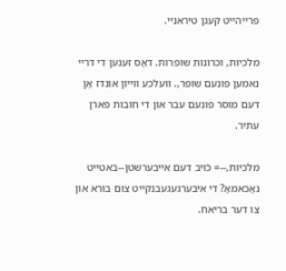פרייהייט קעגן טיראניי.

מלכיות, וכרונות שופרות. דאָס זענען די דריי נאמען פונעם שופר,. וועלכע ווייון אונדז אָן דעם מוסר פונעם עבר און די חובות פארן עתיר.

מלכיות,--= כֿויב דעם אייבערשטן--באטייט נאָכאמאָ? די איבערגעגעבנקייט צום בורא און צו דער בריאח.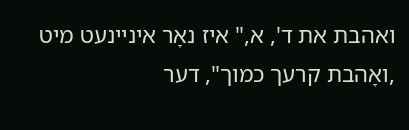ואהבת את ד', א," איז נאָר איניינעט מיט ,ואָהבת קרעך כמוך", דער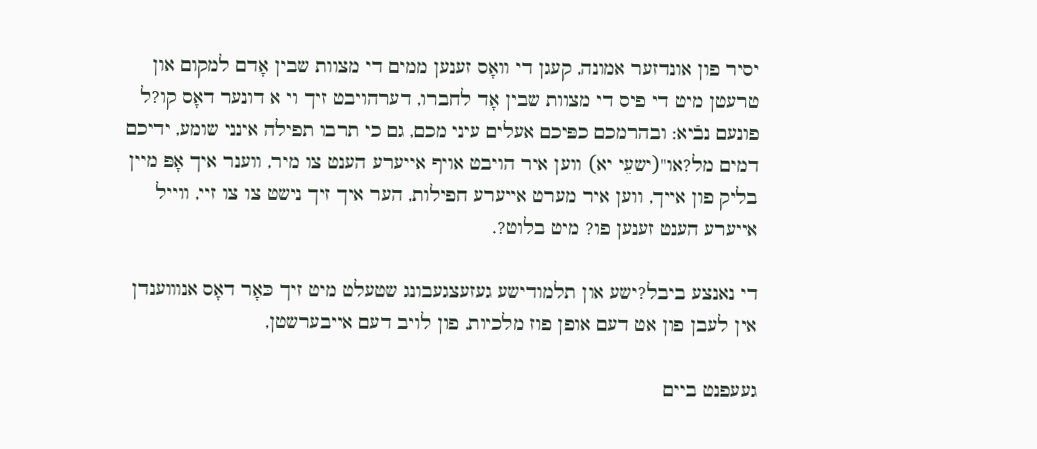יסיר פון אונדזער אמונה, קעגן די וואָס זענען ממים די מצוות שבין אָדם למקום און טרעטן מיט די פיס די מצוות שבין אָד לחברו, דערהויבט זיך וי א דונער דאָס קו?ל פונעם נבֿיא: ובהרמכם כפּיכם אעלים עיני מכם, גם כי תרבו תפילה אינני שומע, ידיכם דמים מל?או"(ישעֵי יא) ווען איר הויבט אויף אייערע הענט צו מיר, ווענר איך אָפּ מיין בליק פון אייך, ווען איר מערט אייערע חפילות, הער איך זיך נישט צו צו זיי, ווייל אייערע הענט זענען פו? מיט בלוט?.

די נאנצע ביבל?ישע און תלמודישע געזעצגעבונג שטעלט מיט זיך כּאָר דאָס אנװוענדן אין לעבן פון אט דעם אופן פוז מלכיות, פון לויב דעם אייבערשטן,

געעפנט ביים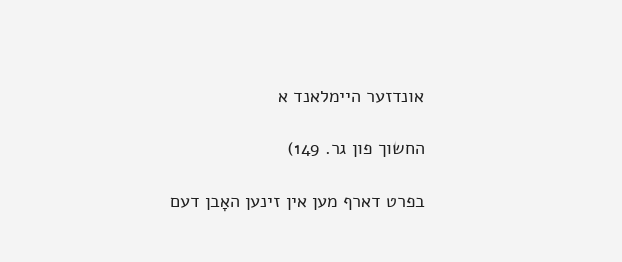אונדזער היימלאנד א

החשוך פון גר. 149)

בפרט דארף מען אין זינען האָבן דעם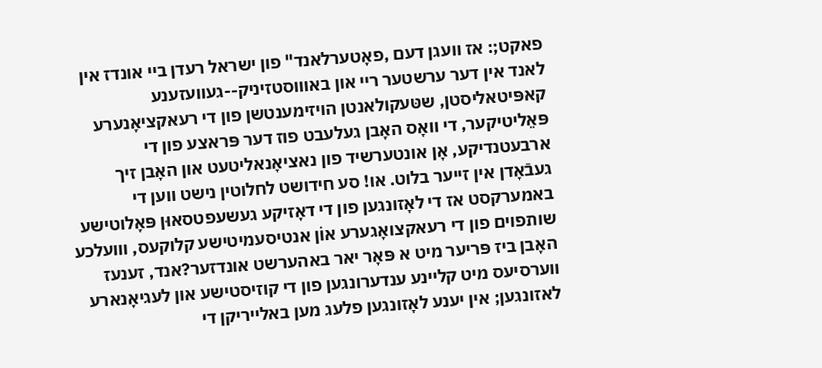פאקט;: אז וועגן דעם ,פאָטערלאנד" פון ישראל רעדן ביי אונדז אין לאנד אין דער ערשטער ריי און באוווסטזיניק--געוועזענע קאפּיטאליסטן, שטּעקולאנטן הויזימענטשן פון די רעאקציאָנערע פּאֵליטיקער, די װאָס האָבן געלעבט פוז דער פּראצע פון די ארבעטנדיקע, אָן אונטערשיד פון נאציאָנאליטעט און האָבן זיך געבֿאָדן אין זייער בלוט. או! סע חידושט לחלוטין נישט ווען די באמערקסט אז די לאָזונגען פון די דאָזיקע געשעפטסאוּן פּאָלוטישע שותפוים פון די רעאקצואָגערע אוֹן אנטיסעמיטישע קלוקעס, וװעלכע האָבן ביז פּריער מיט א פּאָר יאר באהערשט אונדזער?אנד, זענעז ווערסיעס מיט קליינע ענדערונגען פון די קוזיסטישע און לעגיאָנארע לאזונגען; אין יענע לאָזונגען פלעג מען באלייריקן די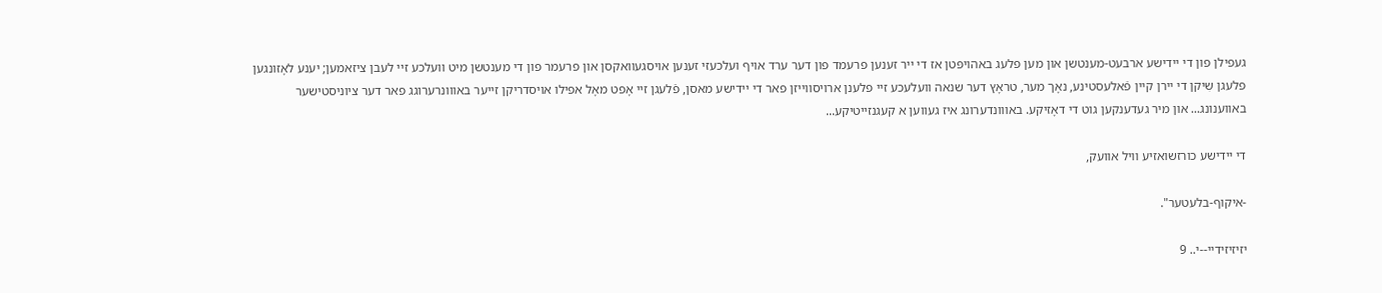געפילן פון די יידישע ארבעט-מענטשן און מען פלעג באהויפּטן אז די ייר זענען פרעמד פון דער ערד אויף ועלכעזי זענען אויסגעוואקסן און פרעמר פון די מענטשן מיט וועלכע זיי לעבן ציזאמען; יענע לאָזונגען פלעגן שִיקן די יירן קיין פֿאלעסטינע, נאָך מער, טראָץ דער שנאה וועלעכע זיי פלענן ארויסווייזן פאר די יידישע מאסן, פֿלעגן זיי אָפט מאָל אפילו אויסדריקן זייער באווונרערוגג פאר דער ציוניסטישער באווענונג... און מיר געדענקען גוט די דאָזיקע. באווונדערונג איז געווען א קעגנזייטיקע...

די יידישע כורזשואזיע וויל אוועק,

-איקוף-בלעטער".

יזיזיזידיי--י.. 9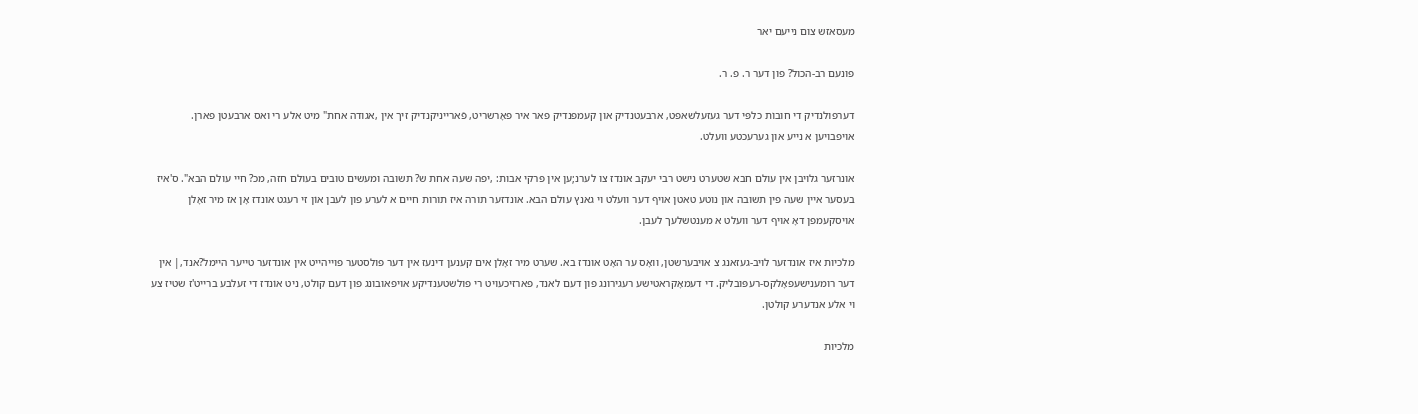מעסאזש צום נייעם יאר

פונעם רב-הכול? פון דער ר. פ. ר.

דערפולנדיק די חובוֹת כלפּי דער געזעלשאפט, ארבעטנדיק און קעמפנדיק פאר איר פאָרשריט, פֿארייניקנדיק זיך אין ,אגודה אחת" מיט אלע רי ואס ארבעטן פארן. אויפבויען א נייע און גערעכטע וועלט.

אונרזער גלויבן אין עולם חבא שטערט נישט רבי יעקב אונדז צו לערנ;ען אין פּרקי אבות: ,יפה שעה אחת ש? תשובה ומעשים טובים בעולם חזה, מכ? חיי עולם הבא". ס'איז בעסער איין שעה פין תשובה און נוטע טאטן אויף דער וועלט וי גאנץ עולם הבא. אונדזער תורה איז תורות חיים א לערע פון לעבן אוֹן זי רעגט אונדז אָן אז מיר זאָלן אויסקעמפן דאָ אויף דער וועלט א מענטשלעך לעבן.

מלכיות איז אונדזער לויב-געזאנג צ אויבערשטן, וואָס ער האָט אונדז בא. שערט מיר זאָלן אים קענען דינעז אין דער פולסטער פוייהייט אין אונדזער טייער היימל?אנד,| אין דער רומענישעפאָלקס-רעפּובליק. די דעמאָקראטישע רעגירונג פון דעם לאנד, פארזיכעויט רי פולשטענדיקע אויפאובונג פון דעם קולט, ניט אוֹנדז די זעלבע ברייט'ז שטיז צע וי אלע אנדערע קולטן.

מלכיות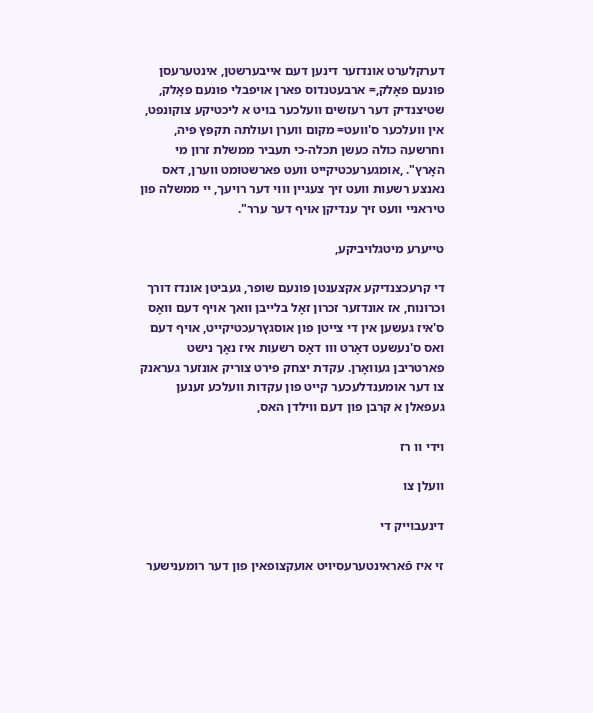דערקלערט אונדזער דינען דעם אייבערשטן, אינטערעסן פונעם פאָלק,= ארבעטנדוס פארן אויפבלי פונעם פאָלק, שטיצנדיק דער רעזשים וועלכער בויט א ליכטיקע צוקונפט, אין וועלכער ס'וועט= מקום ווערן ועולתה תקפּץ פּיה, וחרשעה כולה כעשן תכלה-כי תעביר ממשלת זרון מי האָרץ". ,אומגערעכטיקייט וועט פארשטומט ווערן, דאס נאנצע רשעות וועט זיך צעגיין װוי דער רויעך, יי ממשלה פון טיראניי וועט זיך ענדיקן אויף דער ערר".

טייערע מיטגלויביקע,

די קרעכצנדיקע אקצענטן פונעם שופר, געביטן אונדז דורך וּכרונוח, אז אונדזער זכרון זאָל בלייבן וואך אויף דעם װאָס ס'איז געשען אין די צייטן פון אוסגץרעכטיקייט, אויף דעם ואס ס'נעשעט דאָרט ווו דאָס רשעות איז נאָך נישט פארטריבן געוואָרן. עקדת יצחק פירט צוריק אונזער געראנק צו דער אומענדלעכער קייט פון עקדות וועלכע זענען געפאלן א קרבן פון דעם װילדן האס,

וידי וו רז

וועלן צו

דינעבוייק די

זי איז פֿאראינטערעסיויט אועקצופאין פון דער רומענישער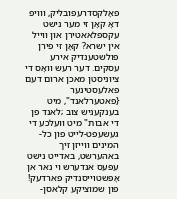פאָלקסדרעפּובליק, ווויפ דאָ קאָן זי מער נישט עקספּלאאטירן און ווייל אין ישרא? קאָן זי פירן פולשטענדיק אירע עסקים. דער רעש וואָס די ציוניסטן מאכן ארום דעם פּאלעסטינער {פאטערלאנד", מיט בענקעניש צוב ;לאנד פן די אבות" מיט וועלכע די געשעפט-לייט פון כל-המינים ווייזן זיך באהערשט, באדייט נישט עפּעס אנדערש וי נאר אן אָפּשטױיסנדיק פארדעק! פון שמוציקע קלאסן-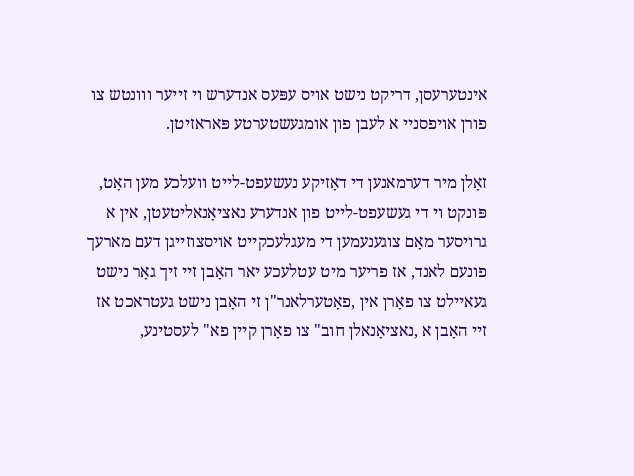אינטערעסן, דריקט נישט אויס עפּעס אנדערש וי זייער ווונטש צו פורן אויפסניי א לעבן פון אומגעשטערטע פּאראזיטן.

זאָלן מיר דערמאנען די דאָזיקע נעשעפט-לייט וועלכע מען האָט, פּונקט וי די געשעפט-לייט פון אנדערע נאציאָנאליטעטן, אין א גרויסער מאָם צוגענעמען די מעגלעכקייט אויסצוזייגן דעם מארעך פונעם לאנד, אז פריער מיט עטלעכע יאר האָבן זיי זיך גאָר נישט געאיילט צו פאָרן אין ,פאָטערלאנר"ן זי האָבן נישט געטראכט אז זיי האָבן א ,נאציאָנאלן חוב" צו פאָרן קיין פא" לעסטינע,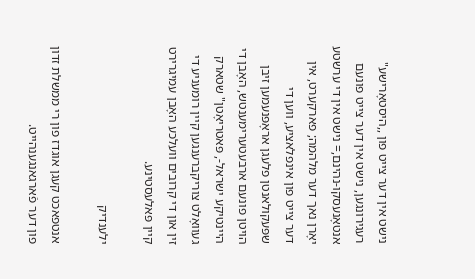נישט אין דער צייט פון ,,היסטאָרישע" רעגירונגען, נישט אין דער צייט פונעם אנטאָנעסקו-נהינם,= נישט אין די ערשטע יאָרן נאך דער מלהמה; פארקערט, אין דער צייט פון אינפלאציע, ווען די שפּעקולאנטן פלעגן אראָפּנעמען זיבן הויטן פונעם ארבעטערימענטש, האָבן די היינטיקע ישראל-, פּאטריאָטן" שטארק געוואָלט צוריקברענגען קיין רומעניע די זין און די קרובים וועלכע האָבן עמיגרירט קיין פּאלעסטינע.

ילענדיק

אנטפאכט קעגן אוגדז פון רי ממשלת זדון פון דער פֿארגאנגענהייט.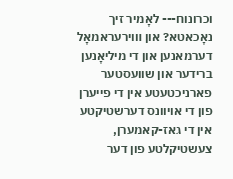וכרונוח--- לאָמיר זיך נאָכאטא? און װוירעראמאָל דערמאנען און די מיליאָנען ברידער און שוועסטער פארניכטעטע אין די פייערן פון די אויוונס דערשטיקטע אין די גאז-קאמערן, צעשטיקלטע פון דער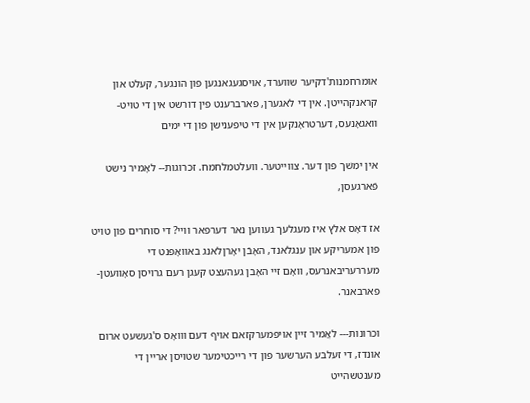אומרחמנות'דקיער שווערד, אויסגעגאנגען פון הונגער, קעלט און קראנקהייטן. אין די לאגערן, פארברענט פין דורשט אין די טויט-וואגאָנעס, דערטראָנקען אין די טיפענישן פון די ימים

אין ימִשׁך פון דער. צווייטער. וועלטמלחמח. זכרוגות-- לאָמיר נישט פֿארגעסן,

אז דאָס אלץ איז מעגלעך געווען נאר דערפאר וויי? די סוחרים פון טויט פון אמעריקע און ענגלאנד, האָבֿן יאָרןלאנג באוואָפנט די מעררעריבאנרעס, וואָם זיי האָבן געהעצט קעגן רעם גרויסן סאָוועטן-פארבאנר.

וכרונות--- לאֲמיר זיין אויפמערקזאם אויף דעם וװאָס ס'געשעט ארום אונדז, די זעלבע הערשער פון די רייכטימער שטויסן אריין די מענטשהייט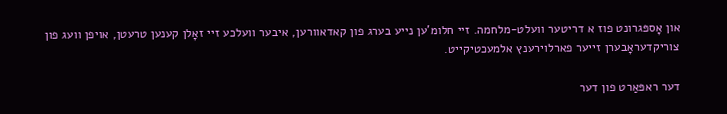און אָספּגרונט פוז א דריטער וועלט-מלחמה. זיי חלומ'ען נייע בערג פון קאדאוורען, איבער וועלכע זיי זאָלן קענען טרעטן, אויפן וועג פון צוריקדעראָבערן זייער פארלוירענץ אלמעכטיקייט.

דער ראפּאַרט פון דער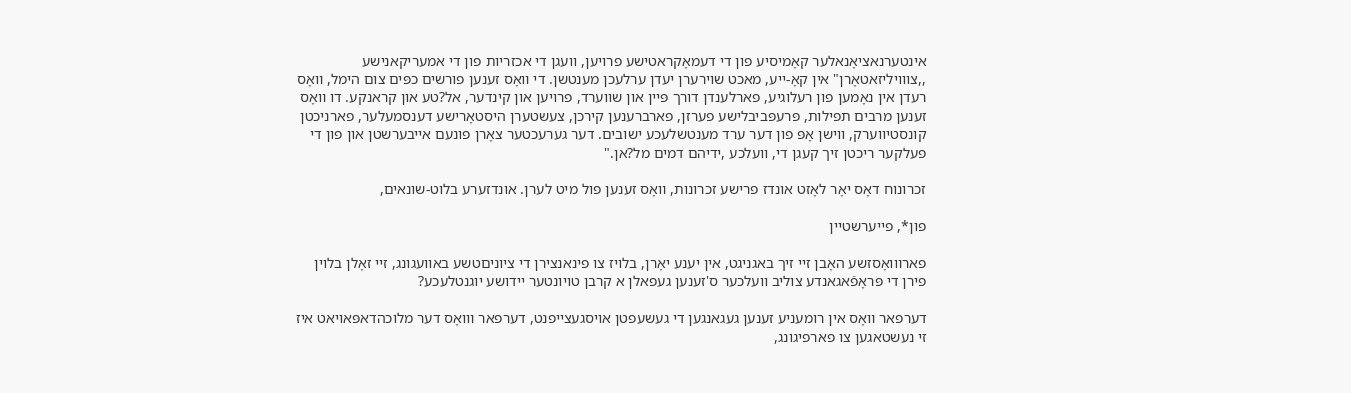אינטערנאציאָנאלער קאָמיסיע פון די דעמאָקראטישע פרויען, וועגן די אכזריות פון די אמעריקאנישע ,,צווויליזאטאָרן" אין קאָ-ייע, מאכט שוירערן יעדן ערלעכן מענטשן. די װאָס זענען פורשים כפּים צום הימל, װאָס רעדן אין נאָמען פון רעלוגיע, פארלענדן דורך פּיין און שווערד, פרויען און קינדער, אל?טע און קראנקע. דו װאָס זענען מרבים תפילות, פּרעפּביבלישע פערזן, פארברענען קירכן, צעשטערן היסטאָרישע דענסמעלער, פארניכטן קונסטיווערק, ווישן אָפּ פון דער ערד מענטשלעכע ישובים. דער גערעכטער צאָרן פונעם אייבערשטן און פון די פעלקער ריכטן זיך קעגן די, וועלכע ,ידיהם דמים מל?אן."

זכרונוח דאָס יאָר לאָזט אונדז פרישע זכרונות, װאָס זענען פול מיט לערן. אונדזערע בלוט-שונאים,

פון*, פייערשטיין

פארװואָסזשע האָבן זיי זיך באגניגט, אין יענע יאָרן, בלויז צו פינאנצירן די ציוניםטשע באוועגונג, זיי זאָלן בלוין פירן די פּראָפֿאגאנדע צוליב וועלכער ס'זענען געפאלן א קרבן טויונטער יידושע יוגנטלעכע?

דערפאר װאָס אין רומעניע זענען געגאנגען די געשעפטן אויסגעצייפנט, דערפאר װואָס דער מלוכהדאפּאויאט איז זי נעשטאגען צו פארפיגונג,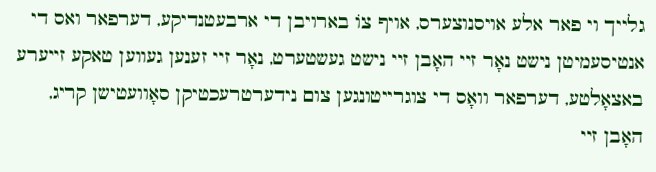גלייך וי פאר אלע אויסנוצערס, אויף צוֹ בארויבן די ארבעטנדיקע, דערפאר ואס די אנטיסעמיטן נישט נאָר זיי האָבן זיי נישט געשטערט, נאָר זיי זענען געווען טאקע זייערע באצאָלטע, דערפאר וואָס די צוגרייטונגען צום נידערטרעכטיקן סאָוועטישן קריג, האָבן זיי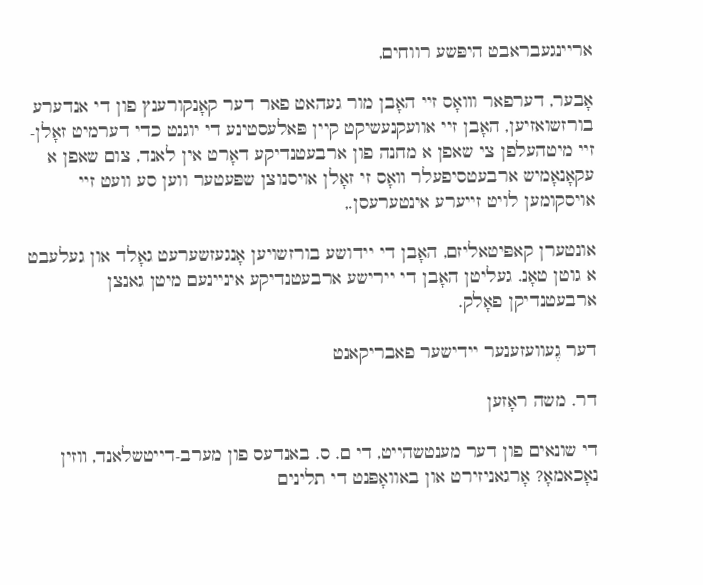אריינגעבראבט היפּשע רווחים,

אָבער, דערפאר וװאָס זיי האָבן מור געהאט פאר דער קאָנקורענץ פון די אנדערע בורזשואזיען, האָבן זיי אוועקנעשיקט קיין פּאלעסטינע די יוגנט כדי דערמיט זאָלן- זיי מיטהעלפן צי שאפן א מחנה פון ארבעטנדיקע דאָרט אין לאנד, צום שאפן א עקאָנאָמיש ארבעטסיפעלר װאָס זי זאָלן אויסנוצן שפּעטער ווען סע וועט זיי אויסקומען לויט זייערע אינטערעסן.,

אונטערן קאפּיטאליזם, האָבן די יידושע בורזשויען אָנגעזשערעט גאָלד און געלעבט א גוטן טאָנ. געליטן האָבן די יירישע ארבעטנדיקע איניינעם מיטן גאנצן ארבעטנדיקן פאָלק.

דער גֶעוועזענער יידישער פאבריקאנט

דר. משה ראָזען

די שונאים פון דער מענטשהייט, די ם. ס. באנדעס פון מערב-דייטשלאנד, װזין נאָכאמאָ? אָרגאניזירט און באוואָפּנט די תלינים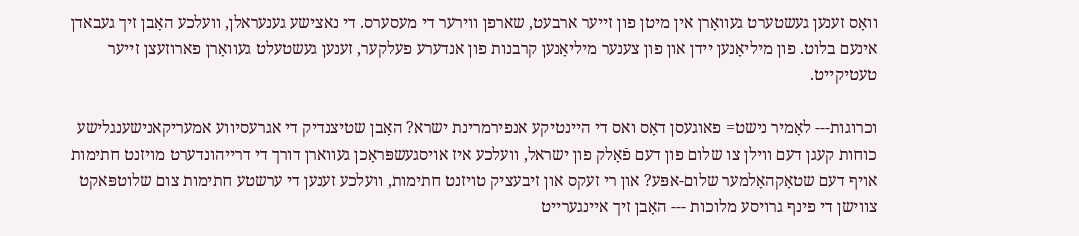וואָס זענען געשטערט געוואָרן אין מיטן פון זייער ארבעט, שארפן ווירער די מעסערס. די נאצישע גענעראלן, וועלכע האָבן זיך געבאדן אינעם בלוט. פון מיליאָנען יידן און פון צענער מיליאָנען קרבנות פון אנדערע פעלקער, זענען געשטעלט געוואָרן פארוזעצן זייער טעטיקייט.

וכרוגות--- לאָמיר נישט= פאוגעסן דאָס ואס די היינטיקע אנפירמרינת ישרא? האָבן שטיצנדיק די אגרעסיווע אמעריקאנישענגלישע כוחות קעגן דעם ווילן צו שלום פון דעם פֿאָלק פון ישראל, וועלכע איז אױסגעשפּראָכן געווארן דורך די דרייהונדערט מויזנט חתימות אויף דעם שטאָקהאָלמער שלום-אפּע? און רי זעקס און זיבעציק טויזנט חתימות, וועלכע זענען די ערשטע חתימות צום שלוטפּאקט צווישן די פינף גרויסע מלוכות --- האָבן זיך איינגערייט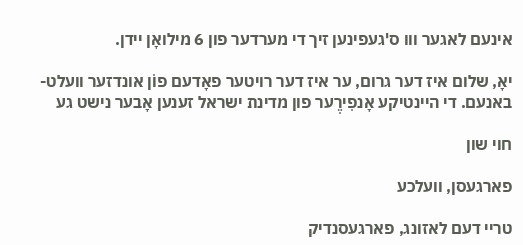אינעם לאגער ווו ס'געפינען זיך די מערדער פון 6 מילואָן יידן.

יאָ, שלום איז דער גרום, ער איז דער רויטער פאָדעם פוֹן אונדזער וועלט-באנעם. די היינטיקע אָנפִירֶער פון מדינת ישראל זענען אָבער נישט גע

חוי שון

פארגעסן, וועלכע

טריי דעם לאזונג, פארגעסנדיק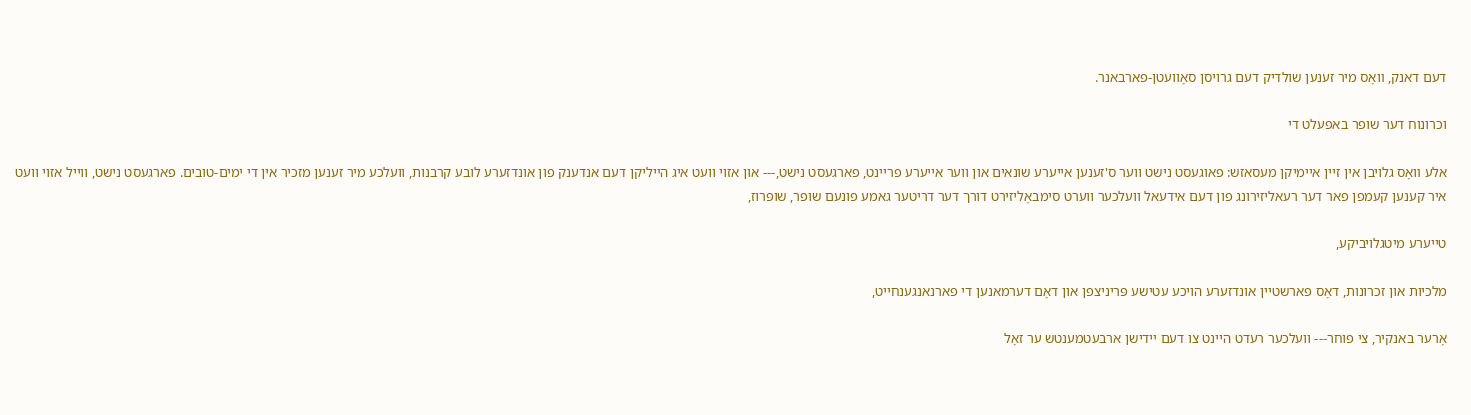דעם דאנק, װאָס מיר זענען שולדיק דעם גרויסן סאָוועטן-פארבאנר.

וכרונוח דער שופר באפעלט די

אלע װאָס גלויבן אין זיין איימיקן מעסאזש: פאוגעסט נישט ווער ס'זענען אייערע שונאים און ווער אייערע פריינט, פארגעסט נישט,--- און אזוי וועט איג הײליקן דעם אנדענק פון אונדזערע לובע קרבנות, וועלכע מיר זענען מזכיר אין די ימים-טובים. פארגעסט נישט, ווייל אזוי וועט איר קענען קעמפן פאר דער רעאליזירונג פון דעם אידעאל וועלכער ווערט סימבאָליזירט דורך דער דריטער גאמע פונעם שופר, שופּרוז,

טייערע מיטגלויביקע,

מלכיות און זכרונות, דאָס פארשטיין אונדזערע הויכע עטישע פּריניצפן און דאָם דערמאנען די פארנאנגענחייט,

אָרער באנקיר, צי פוחר--- וועלכער רעדט היינט צו דעם יידישן ארבעטמענטש ער זאָל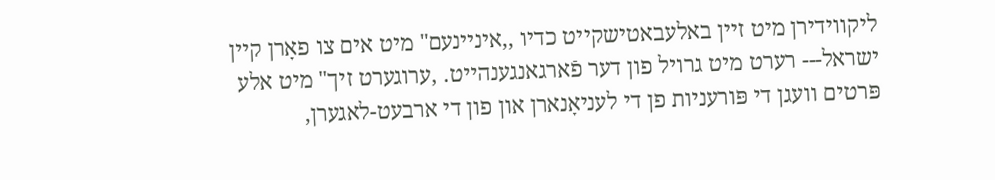ליקווידירן מיט זיין באלעבאטישקייט כדיו ,,איניינעם" מיט אים צו פאָרן קיין ישראל--- רערט מיט גרויל פון דער פֿארגאנגענהייט. ,ערוגערט זיך" מיט אלע פּרטים וועגן די פּורעניות פן די לעניאָנארן און פון די ארבעט-לאגערן,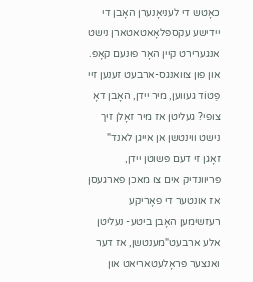כאָטש די לעניאָנערן האָבן די יידישע עקספּלאָאטאטארן נישט אנגערירט קיין האָר פונעם קאָפּ. און פון צוואנגס-ארבעט זענען זיי פַּטוֹד געווען, מיר יידן, האָבן דאָ צופי? געליטן אז מיר זאָלן זיך נישט ווינטשן אן אייגן לאנד" זאָגן זי דעם פּשוטן יידן, פּריוונדיק אים צו מאכן פארגעסן אז אונטער די פאָריקע רעזשימען האָבן ביטע- נעליטן אלע ארבעט"מענטשן, אז דער ואנצער פּראָלעטאריאט און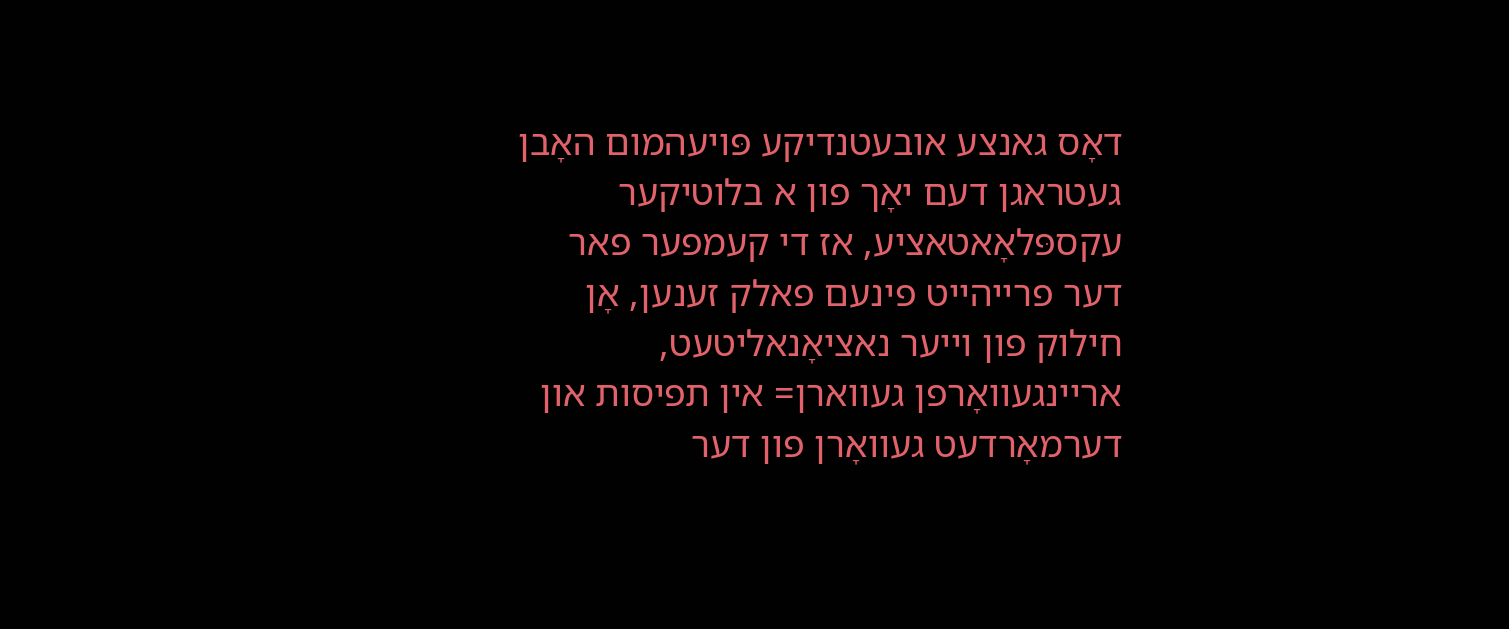דאָס גאנצע אובעטנדיקע פּויעהמום האָבן געטראגן דעם יאָך פון א בלוטיקער עקספּלאָאטאציע, אז די קעמפער פאר דער פרייהייט פינעם פאלק זענען, אָן חילוק פון וייער נאציאָנאליטעט, אריינגעוואָרפן געווארן= אין תפיסות און דערמאָרדעט געוואָרן פון דער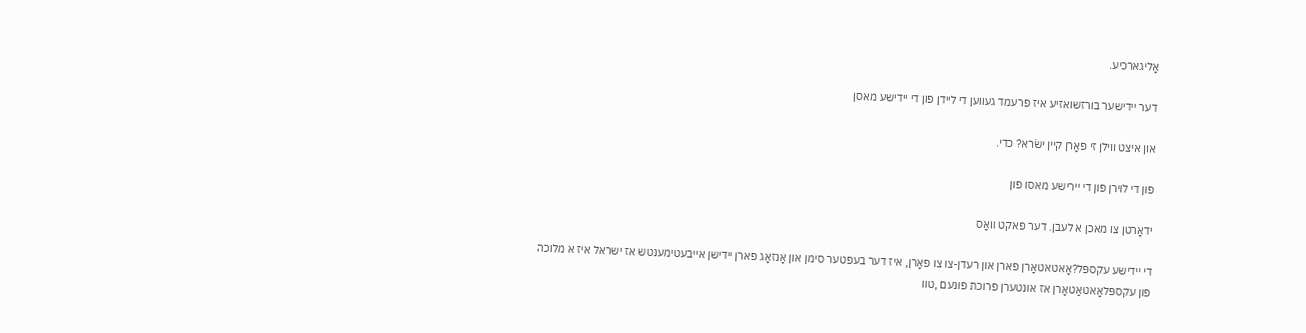אָליגארכיע.

דער יידישער בורזשואזיע איז פרעמד געווען די ליידן פון די יידישע מאסן

און איצט ווילן זי פאָרן קיין ישׂרא? כדי.

פון די לוירן פון די יירישע מאסו פון

ידאָרטן צו מאכן א לעבן. דער פאקט װאָס

די יידישע עקספּל?אָאטאטאָרן פארן און רעדן-צו צו פאָרן, איז דער בעפטער סימן און אָנזאָג פארן יידישן אייבעטימענטש אז ישראל איז א מלוכה פון עקספּלאָאטאַטאָרן אז אונטערן פרוכת פונעם ,טוו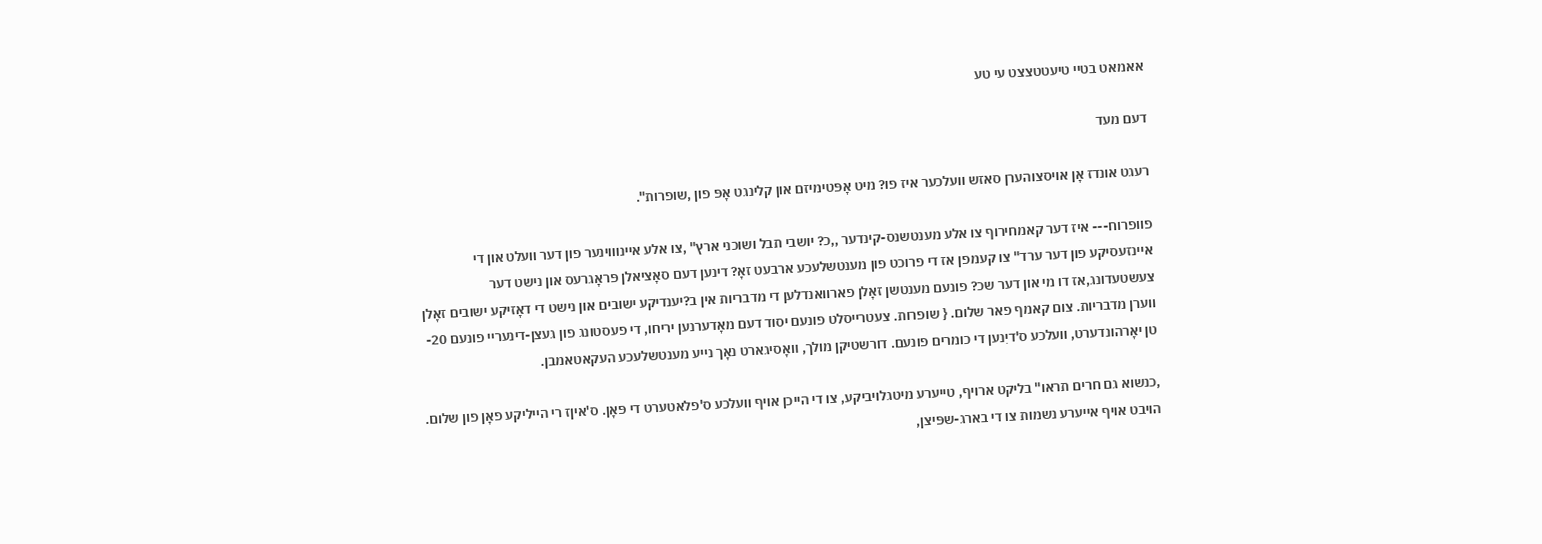אאמאט בטיי טיעטטצצט עי טע

דעם מעד

רעגט אונדז אָן אויסצוהערן סאזש וועלכער איז פו? מיט אָפּטימיזם און קלינגט אָפּ פון ,שופרות".

פוופרוח--- איז דער קאמחירוף צו אלע מענטשנס-קינדער ,,כ? יושבי תבל ושוכני ארץ" ,צו אלע איינוווינער פון דער וועלט און די איינזעסיקע פון דער ערד" צו קעמפן אז די פרוכט פון מענטשלעכע ארבעט זאָ? דינען דעם סאָציאלן פּראָגרעס און נישט דער צעשטעדונג,אז דו מי און דער שכ? פונעם מענטשן זאָלן פארוואנדלען די מדבריות אין ב?יענדיקע ישובים און נישט די דאָזיקע ישובים זאָלן ווערן מדבריות. צום קאמף פאר שלום. { שופרות. צעטרייסלט פונעם יסוד דעם מאָדערנען יריחו, די פעסטונג פון געצן-דינעריי פונעם 20-טן יאָרהונדערט, וועלכע ס'דיִנען די כומרים פונעם. דורשטיקן מולך, װאָסיגארט נאָך נייע מענטשלעכע העקאטאמבן.

,כנשוא גם חרים תראו" בליקט ארויף, טייערע מיטגלויביקע, צו די הייכן אויף וועלכע ס'פלאטערט די פּאָן. ס'איןז רי הייליקע פאָן פון שלום. הויבט אויף אייערע נשמות צו די בארג-שפּיצן,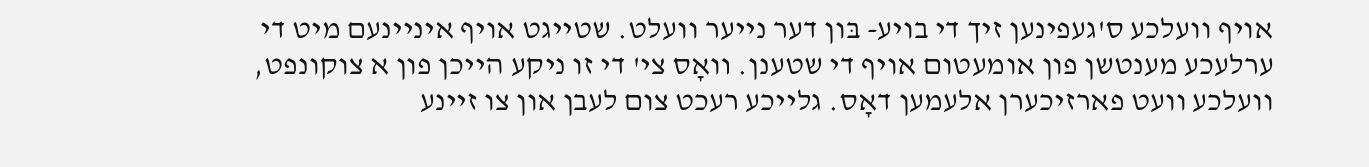אויף וועלכע ס'געפינען זיך די בויע- בּון דער נייער וועלט. שטייגט אויף איניינעם מיט די ערלעכע מענטשן פון אומעטום אויף די שטענן. װאָס צי' די זו ניקע הייכן פון א צוקונפט, וועלכע וועט פארזיכערן אלעמען דאָס. גלייכע רעכט צום לעבן און צו זיינע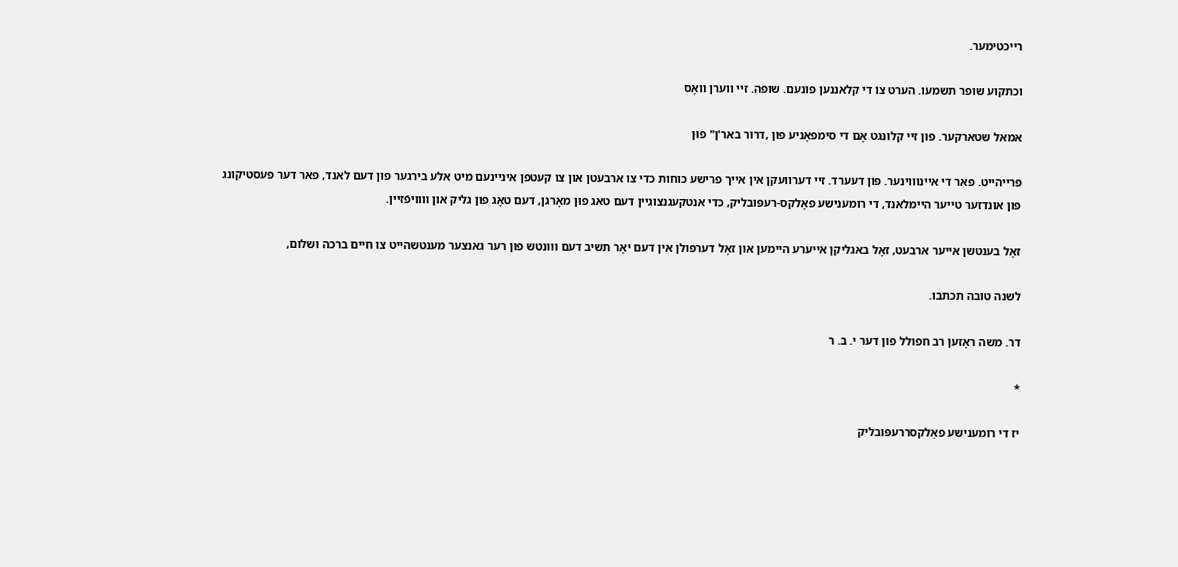רייכטימער.

וכתקוע שופר תשמעו. הערט צוֹ די קלאננען פונעם. שופה. זיי ווערן װאָס

אמאל שטארקער. פון זיי קלונגט אָםּ די סימפאָניע פון ,דרור באר'ן" פוּן

פרייהייט. פאר די איינוווינער. פון דעערד. זיי דערוועקן אין אייך פרישע כוחות כדי צו ארבעטן און צו קעטפן איניינעם מיט אלע בירגער פון דעם לאנד, פאר דער פעסטיקונג פון אונדזער טייער היימלאנד, די רומענישע פאָלקס-רעפּובליק, כדי אנטקעגנצוגיין דעם טאג פון מאָרגן, דעם טאָג פון גליק און װוויפֿזיין.

זאָל בענטשן אייער ארבעט, זאָל באגליקן אייערע היימען און זאָל דערפולן אין דעם יאָר תשיב דעם ווונטש פון רער גאנצער מענטשהייט צו חיים ברכה ושלום,

לשנה טובה תכתבו.

דר. משה ראָזען רב חפולל פון דער י. ב. ר

*

יז די רומענישע פאַלקסררעפּובליק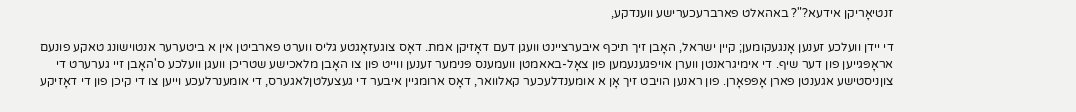זנטיאָריקן אידעא?"? באהאלט פארברעכערישע ווענדקע,

די יידן וועלכע זענען אָנגעקומען; קיין ישראל, האָבן זיך תיכף איבערציינט וועגן דעם דאָזיקן אמת. דאָס צוגעזאָגטע גליס ווערט פארביטן אין א ביטערער אנטוישונג טאקע פונעם אראָפּגייען פון דער שיף. די אימיגראנטן ווערן אויפגענעמען פון צאָל-באאמטן וועמענס פּנימער זענען ווייט פון צו האָבן מלאכישע שטריכן וועגן וועלכע ס'האָבן זיי גערערט די צוןניסטישע אגענטן פארן אָפּפאָרן. פון ראנען הויבט זיך אָן א אומענדלעכער קאלוואר, דאָס ארומגיין איבער די געצעלטןלאגערס, די אומענרלעכע וייען צו די קיכן פון די דאָזיקע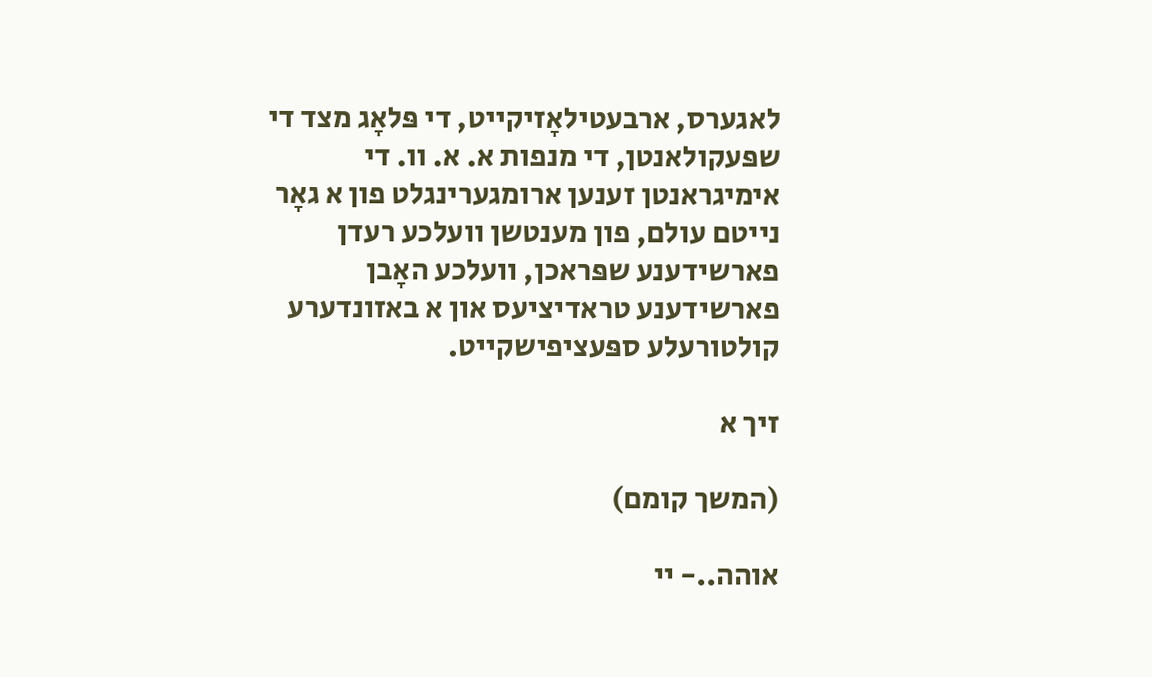לאגערס, ארבעטילאָזיקייט, די פּלאָג מצד די שפּעקולאנטן, די מנפות א. א. וו. די אימיגראנטן זענען ארומגערינגלט פון א גאָר נייטם עולם, פון מענטשן וועלכע רעדן פארשידענע שפּראכן, וועלכע האָבן פארשידענע טראדיציעס און א באזונדערע קולטורעלע ספּעציפישקייט.

זיך א

(המשך קומם)

אוהה..- יי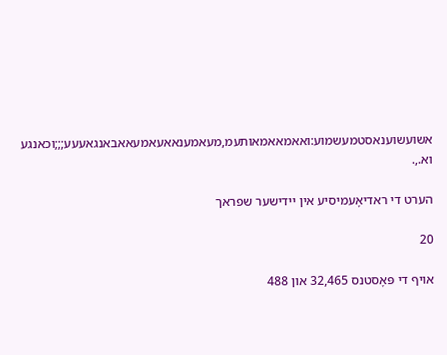אשועשוענאסטמעשמוע:ואאמאאמאותעמ,מעאמענאאעאמעאאבאנגאעעע;;;וכאנגע וא.,.

הערט די ראדיאָעמיסיע אין יידישער שפראך

20

אויף די פּאָסטנס 32,465 און 488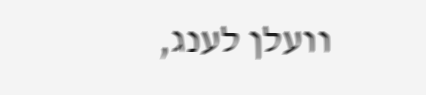וועלן לענג,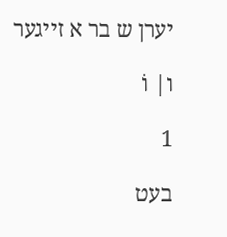יערן ש בר א זייגער

ו| וֹ

1

בעט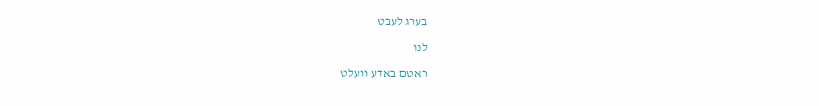בערג לעבט

לנו

ראטם באדע וועלט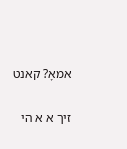אמאָ? קאנט

זיך א א הי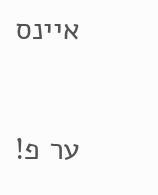איינס

ער פ!